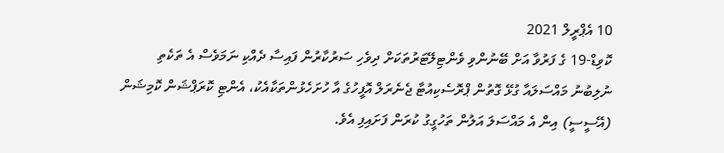10 އެޕްރީލް 2021
ކޮވިޑް-19 ގެ ފަރުވާ އަށް ބޭނުންވި ވެންޓިލޭޓަރުތަކަށް ދިވެހި ސަރުކާރުން ފައިސާ ދެއްކި ނަމަވެސް އެ ތަކެތި ނުލިބުނު މައްސަލައާ ގުޅޭ ގޮތުން ޕްރޮސެކިއުޓާ ޖެނެރަލް އޮފީހުގެ އާ ހުށަހެޅުންތަކާއެކު، އެންޓި ކޮރަޕްޝަން ކޮމިޝަން (އޭސީސީ) އިން އެ މައްސަލަ އަލުން ތަހުގީގު ކުރަން ފަށައިފި އެވެ.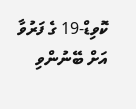ކޮވިޑް-19 ގެ ފަރުވާ އަށް ބޭނުންވި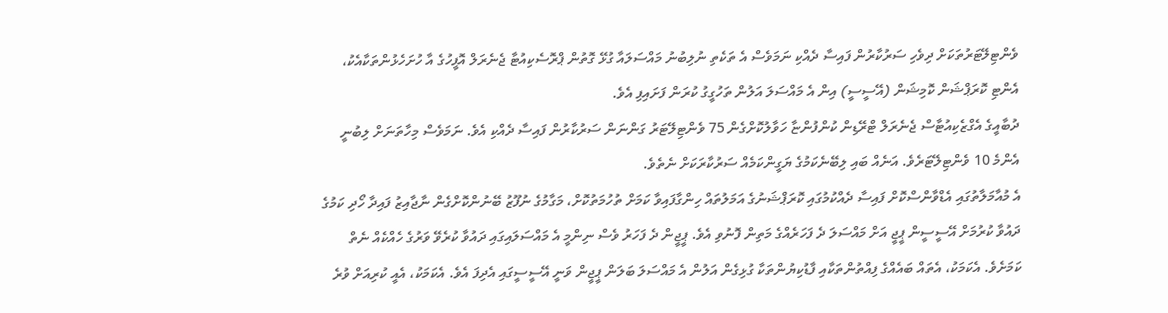ވެންޓިލޭޓަރުތަކަށް ދިވެހި ސަރުކާރުން ފައިސާ ދެއްކި ނަމަވެސް އެ ތަކެތި ނުލިބުނު މައްސަލައާ ގުޅޭ ގޮތުން ޕްރޮސެކިއުޓާ ޖެނެރަލް އޮފީހުގެ އާ ހުށަހެޅުންތަކާއެކު، އެންޓި ކޮރަޕްޝަން ކޮމިޝަން (އޭސީސީ) އިން އެ މައްސަލަ އަލުން ތަހުގީގު ކުރަން ފަށައިފި އެވެ.
ދުބާއީގެ އެގްޒެކިއުޓާސް ޖެނެރަލް ޓްރޭޑިން ކުންފުންޏާ ހަވާލުކޮށްގެން 75 ވެންޓިލޭޓަރު ގަންނަން ސަރުކާރުން ފައިސާ ދެއްކި އެވެ. ނަމަވެސް މިހާތަނަށް ލިބުނީ އެންމެ 10 ވެންޓިލޭޓަރެވެ. އަނެއް ބައި ލިބޭނެކަމުގެ ޔަގީންކަމެއް ސަރުކާރަކަށް ނެތެވެ.
އެ މުއާމަލާތުގައި އެޑްވާންސްކޮށް ފައިސާ ދެއްކުމުގައި ކޮރަޕްޝަނުގެ އަމަލުތައް ހިންގާފައިވާ ކަމަށް ތުހުމަތުކޮށް، މަގާމުގެ ނުފޫޒު ބޭނުންކޮށްގެން ނާޖާއިޒު ފައިދާ ހޯދި ކަމުގެ ދައުވާ ކުރުމަށް އޭސީސީން ޕީޖީ އަށް މައްސަލަ ދެ ފަހަރެއްގެ މަތިން ފޮނުވި އެވެ. ޕީޖީން ދެ ފަހަރު ވެސް ނިންމީ އެ މައްސަލައިގައި ދައުވާ ކުރެވޭ ވަރުގެ ހެއްކެއް ނެތް ކަމަށެވެ. އެކަމަކު، އެތައް ބައެއްގެ ފިއްތުންތަކާއި ފާޑުކިޔުންތަކާ ގުޅިގެން އަލުން އެ މައްސަލަ ބަލަން ޕީޖީން ވަނީ އޭސީސީގައި އެދިފަ އެވެ. އެކަމަކު، އެއީ ކުރިއަށް ވުރެ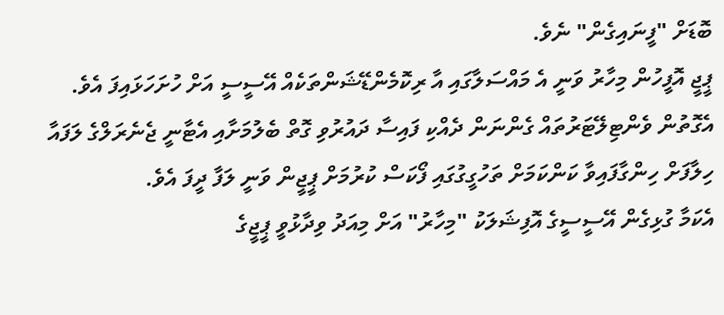ބޮޑަށް "ފީނައިގެން" ނެވެ.
ޕީޖީ އޮފީހުން މިހާރު ވަނީ އެ މައްސަލާގައި އާ ރިކޮމެންޑޭޝަންތަކެއް އޭސީސީ އަށް ހުށަހަޅައިފަ އެވެ. އެގޮތުން ވެންޓިލޭޓަރުތައް ގެންނަން ދެއްކި ފައިސާ ދައުރުވި ގޮތް ބެލުމަށާއި އެޓާނީ ޖެނެރަލްގެ ލަފައާ ހިލާފަށް ހިންގާފައިވާ ކަންކަމަށް ތަހުގީގުގައި ފޯކަސް ކުރުމަށް ޕީޖީން ވަނީ ލަފާ ދީފަ އެވެ.
އެކަމާ ގުޅިގެން އޭސީސީގެ އޮފިޝަލަކު "މިހާރު" އަށް މިއަދު ވިދާޅުވީ ޕީޖީގެ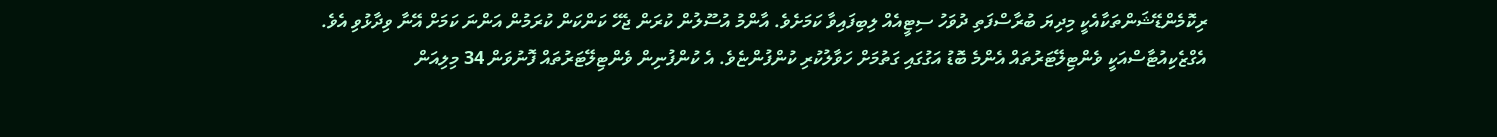ރިކޮމެންޑޭޝަންތަކާއެކީ މިދިޔަ ބުރާސްފަތި ދުވަހު ސިޓީއެއް ލިބިފައިވާ ކަމަށެވެ. އާންމު އުސޫލުން ކުރަން ޖެހޭ ކަންކަން ކުރަމުން އަންނަ ކަމަށް އޭނާ ވިދާޅުވި އެވެ.
އެގްޒެކިއުޓާސްއަކީ ވެންޓިލޭޓަރުތައް އެންމެ ބޮޑު އަގުގައި ގަތުމަށް ހަވާލުކުރި ކުންފުންޏެވެ. އެ ކުންފުނިން ވެންޓިލޭޓަރުތައް ފޮނުވަން 34 މިލިއަން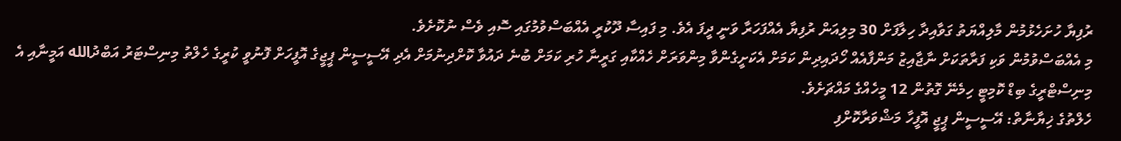ރުފިޔާ ހުށަހެޅުމުން މާލިއްޔަތު ގަވާއިދާ ހިލާފަށް 30 މިލިއަން ރުފިޔާ އެއްފަހަރާ ވަނީ ދީފަ އެވެ. މި ފައިސާ ދޫކުރީ އެއްބަސްވުމުގައި ސޮއި ވެސް ނުކޮށެވެ.
މި އެއްބަސްވުމުން ވަކި ފަރާތަކަށް ނާޖާއިޒު މަންފާއެއް ހޯދައިދިން ކަމަށް އެކަށީގެންވާ މިންވަރަށް ހެއްކާއި ގަރީނާ ހުރި ކަމަށް ބުނެ ދައުވާ ކޮށްދިނުމަށް އެދި އޭސީސީން ޕީޖީގެ އޮފީހަށް ފޮނުވީ ކުރީގެ ހެލްތު މިނިސްޓަރު އަބްދުالله އަމީނާއި އެ މިނިސްޓްރީގެ ބިޑް ކޮމިޓީ ހިމެނޭ ގޮތުން 12 މީހެއްގެ މައްޗަށެވެ.
ހެލްތުގެ ޚިޔާނާތް: އޭސީސީން ޕީޖީ އޮފީހާ މަޝްވަރާކޮށްފި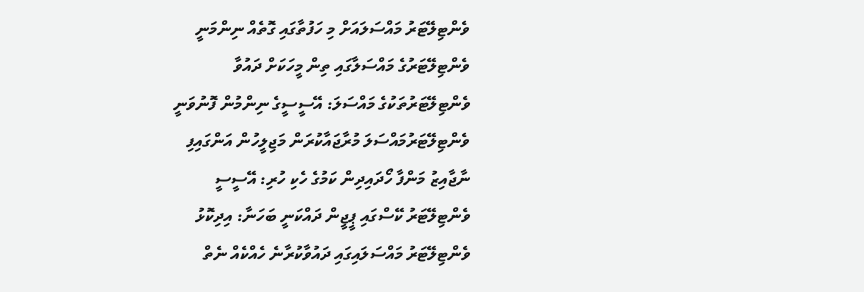ވެންޓިލޭޓަރު މައްސަލައަށް މި ހަފުތާގައި ގޮތެއް ނިންމަނީ
ވެންޓިލޭޓަރުގެ މައްސަލާގައި ތިން މީހަކަށް ދައުވާ
ވެންޓިލޭޓަރުތަކުގެ މައްސަލަ: އޭސީސީގެ ނިންމުން ފޮނުވަނީ
ވެންޓިލޭޓަރުމައްސަލަ މުރާޖައާކުރަން މަޖިލީހުން އަންގައިފި
ނާޖާއިޒު މަންފާ ހޯދައިދިން ކަމުގެ ހެކި ހުރި: އޭސީސީ
ވެންޓިލޭޓަރު ކޭސްގައި ޕީޖީން ދައްކަނީ ބަހަނާ: އިދިކޮޅު
ވެންޓިލޭޓަރު މައްސަލައިގައި ދައުވާކުރާނެ ހެއްކެއް ނެތް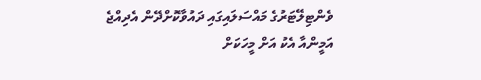ވެންޓިލޭޓަރުގެ މައްސަލައިގައި ދައުވާކޮށްދޭން އެދިއްޖެ
އަމީންއާ އެކު އަށް މީހަކަށް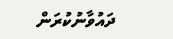ދައުވާނުކުރަން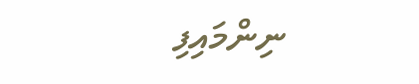ނިންމައިފި